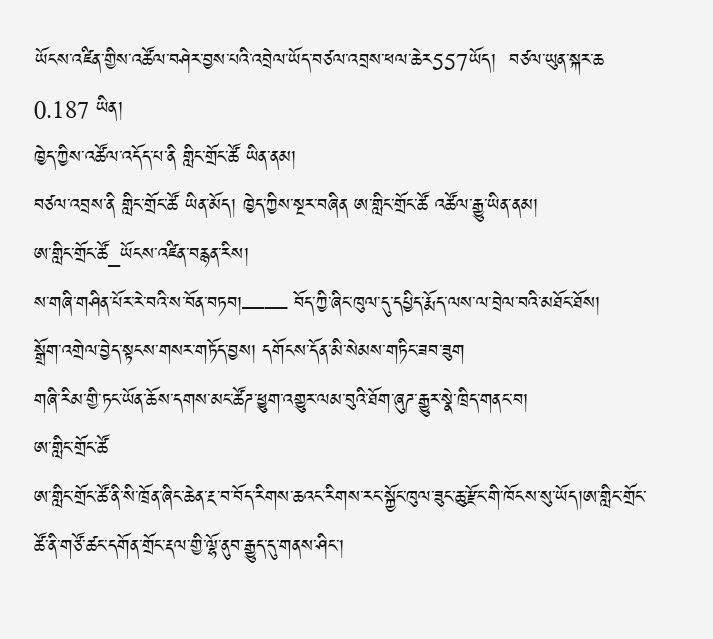ཡོངས་འཛིན་གྱིས་འཚོལ་བཤེར་བྱས་པའི་འབྲེལ་ཡོད་བཙལ་འབྲས་ཕལ་ཆེར557ཡོད།  བཙལ་ཡུན་སྐར་ཆ 0.187 ཡིན།
ཁྱེད་ཀྱིས་འཚོལ་འདོད་པ་ནི གླིང་གྲོང་ཚོ ཡིན་ནམ།
བཙལ་འབྲས་ནི གླིང་གྲོང་ཚོ ཡིན་མོད། ཁྱེད་ཀྱིས་སྔར་བཞིན ཨ་གླིང་གྲོང་ཚོ འཚོལ་རྒྱུ་ཡིན་ནམ།
ཨ་གླིང་གྲོང་ཚོ_ཡོངས་འཛིན་བརྙན་རིས།
ས་གཞི་གཤིན་པོར་རེ་བའི་ས་བོན་བཏབ།—— བོད་ཀྱི་ཞིང་ཁུལ་དུ་དཔྱིད་རྨོད་ལས་ལ་བྲེལ་བའི་མཐོང་ཐོས།
སྒྲོག་འགྲེལ་བྱེད་སྟངས་གསར་གཏོད་བྱས། དགོངས་དོན་མི་སེམས་གཏིང་ཟབ་ཟུག
གཞི་རིམ་གྱི་ཏང་ཡོན་ཆོས་དགས་མང་ཚོཌ་ཕྱུག་འགྱུར་ལམ་བུའི་ཐོག་ཞུཌ་རྒྱུར་སྣེ་ཁྲིད་གནང་བ།
ཨ་གླིང་གྲོང་ཚོ
ཨ་གླིང་གྲོང་ཚོ་ནི་སི་ཁྲོན་ཞིང་ཆེན་རྔ་བ་བོད་རིགས་ཆའང་རིགས་རང་སྐྱོང་ཁུལ་ཟུང་ཆུ་རྫོང་གི་ཁོངས་སུ་ཡོད།ཨ་གླིང་གྲོང་ཚོ་ནི་གཙོ་ཚང་དགོན་གྲོང་རྡལ་གྱི་ལྷོ་ནུབ་རྒྱུད་དུ་གནས་ཤིང་།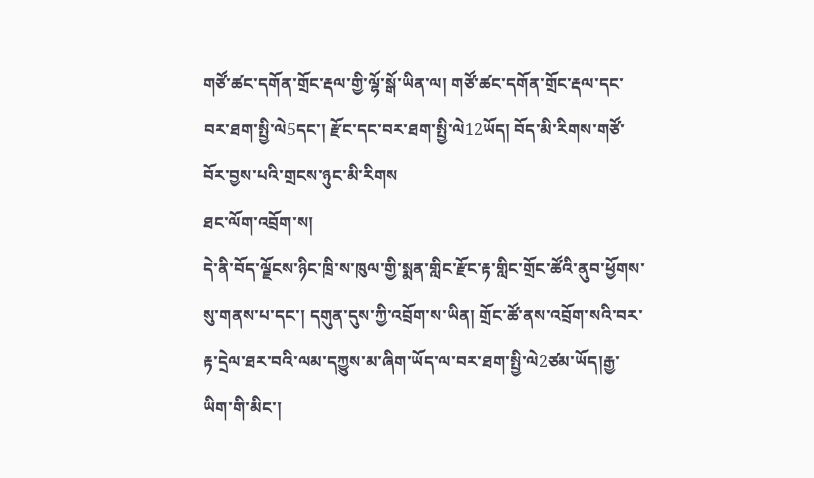གཙོ་ཚང་དགོན་གྲོང་རྡལ་གྱི་ལྷོ་སྒོ་ཡིན་ལ། གཙོ་ཚང་དགོན་གྲོང་རྡལ་དང་བར་ཐག་སྤྱི་ལེ5དང་། རྫོང་དང་བར་ཐག་སྤྱི་ལེ12ཡོད། བོད་མི་རིགས་གཙོ་བོར་བྱས་པའི་གྲངས་ཉུང་མི་རིགས
ཐང་ལོག་འབྲོག་ས།
དེ་ནི་བོད་ལྗོངས་ཉིང་ཁྲི་ས་ཁུལ་གྱི་སྨན་གླིང་རྫོང་རྟ་གླིང་གྲོང་ཚོའི་ནུབ་ཕྱོགས་སུ་གནས་པ་དང་། དགུན་དུས་ཀྱི་འབྲོག་ས་ཡིན། གྲོང་ཚོ་ནས་འབྲོག་སའི་བར་རྟ་དྲེལ་ཐར་བའི་ལམ་དཀྱུས་མ་ཞིག་ཡོད་ལ་བར་ཐག་སྤྱི་ལེ2ཙམ་ཡོད།རྒྱ་ཡིག་གི་མིང་།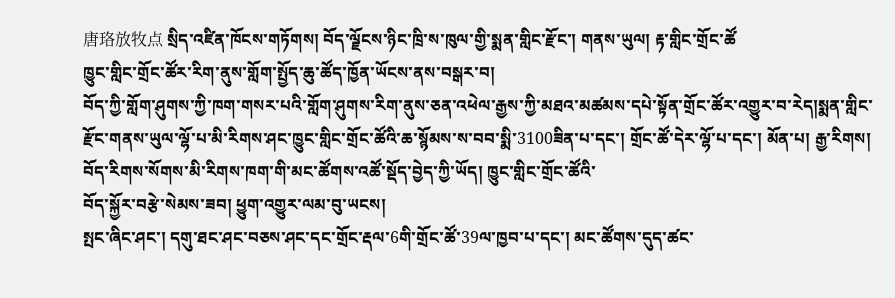唐珞放牧点 སྲིད་འཛིན་ཁོངས་གཏོགས། བོད་ལྗོངས་ཉིང་ཁྲི་ས་ཁུལ་གྱི་སྨན་གླིང་རྫོང་། གནས་ཡུལ། རྟ་གླིང་གྲོང་ཚོ
ཁྱུང་གླིང་གྲོང་ཚོར་རིག་ནུས་གློག་སྤྱོད་ཆུ་ཚོད་ཁྱོན་ཡོངས་ནས་བསྒར་བ།
བོད་ཀྱི་གློག་ཤུགས་ཀྱི་ཁག་གསར་པའི་གློག་ཤུགས་རིག་ནུས་ཅན་འཕེལ་རྒྱས་ཀྱི་མཐའ་མཚམས་དཔེ་སྟོན་གྲོང་ཚོར་འགྱུར་བ་རེད།སྨན་གླིང་རྫོང་གནས་ཡུལ་ལྷོ་པ་མི་རིགས་ཤང་ཁྱུང་གླིང་གྲོང་ཚོའི་ཆ་སྙོམས་ས་བབ་སྨི་3100ཟིན་པ་དང་། གྲོང་ཚོ་དེར་ལྷོ་པ་དང་། མོན་པ། རྒྱ་རིགས། བོད་རིགས་སོགས་མི་རིགས་ཁག་གི་མང་ཚོགས་འཚོ་སྡོད་བྱེད་ཀྱི་ཡོད། ཁྱུང་གླིང་གྲོང་ཚོའི་
བོད་སྐྱོར་བརྩེ་སེམས་ཟབ། ཕྱུག་འགྱུར་ལམ་བུ་ཡངས།
སྤང་ཞིང་ཤང་། དགུ་ཐང་ཤང་བཅས་ཤང་དང་གྲོང་རྡལ་6གི་གྲོང་ཚོ་39ལ་ཁྱབ་པ་དང་། མང་ཚོགས་དུད་ཚང་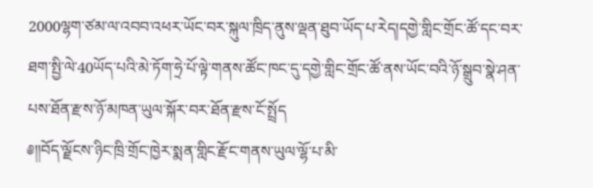2000ལྷག་ཙམ་ལ་འབབ་འཕར་ཡོང་བར་སྐུལ་ཁྲིད་ནུས་ལྡན་ཐུབ་ཡོད་པ་རེད།དགྱེ་གླིང་གྲོང་ཚོ་དང་བར་ཐག་སྤྱི་ལེ་40ཡོད་པའི་མེ་ཏོག་ཧྲེ་པོ་ལྟེ་གནས་ཚོང་ཁང་དུ་དགྱེ་གླིང་གྲོང་ཚོ་ནས་ཡོང་བའི་ཉོ་སྒྲུབ་སྣེ་ཤན་པས་ཐོན་རྫས་ཉོ་མཁན་ཡུལ་སྐོར་བར་ཐོན་རྫས་ངོ་སྤྲོད
༅།།བོད་ལྗོངས་ཉིང་ཁྲི་གྲོང་ཁྱེར་སྨན་གླིང་རྫོང་གནས་ཡུལ་ལྷོ་པ་མི་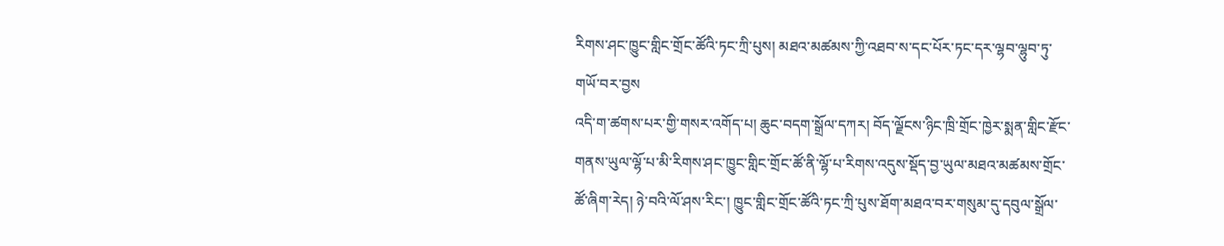རིགས་ཤང་ཁྱུང་གླིང་གྲོང་ཚོའི་ཏང་ཀྲི་པུས། མཐའ་མཚམས་ཀྱི་འཐབ་ས་དང་པོར་ཏང་དར་ལྷབ་ལྷུབ་ཏུ་གཡོ་བར་བྱས
འདི་ག་ཚགས་པར་གྱི་གསར་འགོད་པ། ཆུང་བདག་སྒྲོལ་དཀར། བོད་ལྗོངས་ཉིང་ཁྲི་གྲོང་ཁྱེར་སྨན་གླིང་རྫོང་གནས་ཡུལ་ལྷོ་པ་མི་རིགས་ཤང་ཁྱུང་གླིང་གྲོང་ཚོ་ནི་ལྷོ་པ་རིགས་འདུས་སྡོད་བྱ་ཡུལ་མཐའ་མཚམས་གྲོང་ཚོ་ཞིག་རེད། ཉེ་བའི་ལོ་ཤས་རིང་། ཁྱུང་གླིང་གྲོང་ཚོའི་ཏང་ཀྲི་པུས་ཐོག་མཐའ་བར་གསུམ་དུ་དབུལ་སྒྲོལ་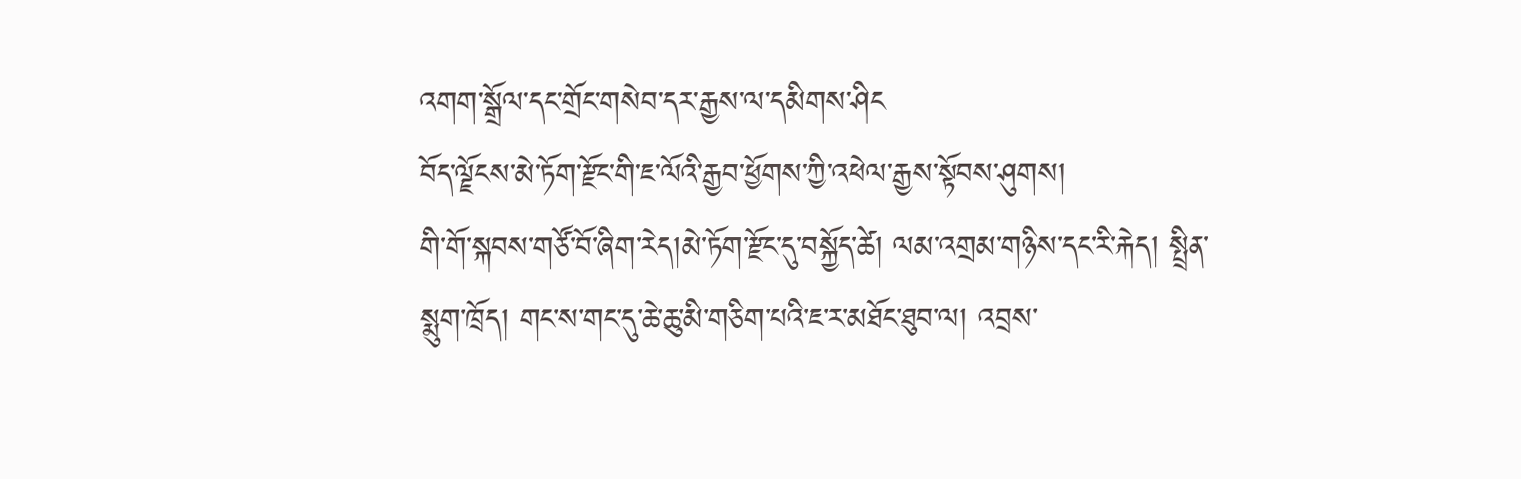འགག་སྒྲོལ་དང་གྲོང་གསེབ་དར་རྒྱས་ལ་དམིགས་ཤིང
བོད་ལྗོངས་མེ་ཏོག་རྫོང་གི་ཇ་ལོའི་རྒྱབ་ཕྱོགས་ཀྱི་འཕེལ་རྒྱས་སྟོབས་ཤུགས།
གི་གོ་སྐབས་གཙོ་བོ་ཞིག་རེད།མེ་ཏོག་རྫོང་དུ་བསྐྱོད་ཚེ། ལམ་འགྲམ་གཉིས་དང་རི་རྐེད། སྤྲིན་སྨུག་ཁྲོད། གང་ས་གང་དུ་ཆེ་ཆུ་མི་གཅིག་པའི་ཇ་ར་མཐོང་ཐུབ་ལ། འབྲས་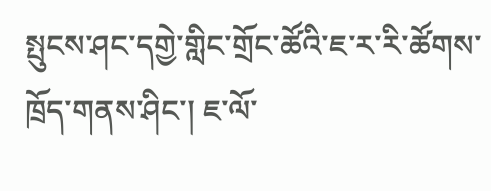སྤུངས་ཤང་དགྱེ་གླིང་གྲོང་ཚོའི་ཇ་ར་རི་ཚོགས་ཁྲོད་གནས་ཤིང་། ཇ་ལོ་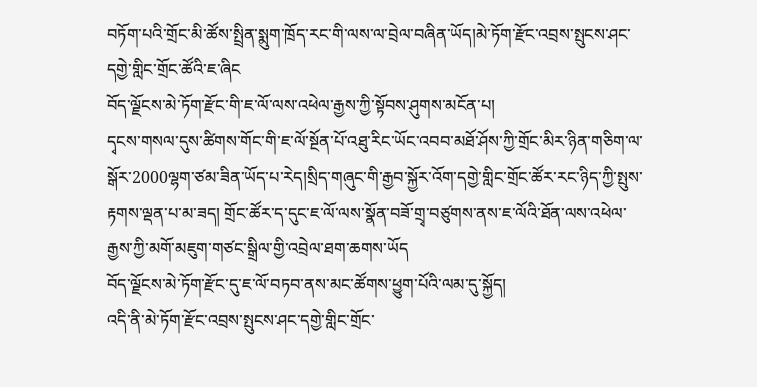བཏོག་པའི་གྲོང་མི་ཚོས་སྤྲིན་སྨུག་ཁྲོད་རང་གི་ལས་ལ་བྲེལ་བཞིན་ཡོད།མེ་ཏོག་རྫོང་འབྲས་སྤུངས་ཤང་དགྱེ་གླིང་གྲོང་ཚོའི་ཇ་ཞིང
བོད་ལྗོངས་མེ་ཏོག་རྫོང་གི་ཇ་ལོ་ལས་འཕེལ་རྒྱས་ཀྱི་སྟོབས་ཤུགས་མངོན་པ།
དྭངས་གསལ་དུས་ཚིགས་གོང་གི་ཇ་ལོ་སྔོན་པོ་འཐུ་རིང་ཡོང་འབབ་མཐོ་ཤོས་ཀྱི་གྲོང་མིར་ཉིན་གཅིག་ལ་སྒོར་2000ལྷག་ཙམ་ཟིན་ཡོད་པ་རེད།སྲིད་གཞུང་གི་རྒྱབ་སྐྱོར་འོག་དགྱེ་གླིང་གྲོང་ཚོར་རང་ཉིད་ཀྱི་སྤུས་རྟགས་ལྡན་པ་མ་ཟད། གྲོང་ཚོར་ད་དུང་ཇ་ལོ་ལས་སྣོན་བཟོ་གྲྭ་བཙུགས་ནས་ཇ་ལོའི་ཐོན་ལས་འཕེལ་རྒྱས་ཀྱི་མགོ་མཇུག་གཙང་སྒྲིལ་གྱི་འབྲེལ་ཐག་ཆགས་ཡོད
བོད་ལྗོངས་མེ་ཏོག་རྫོང་དུ་ཇ་ལོ་བཏབ་ནས་མང་ཚོགས་ཕྱུག་པོའི་ལམ་དུ་སྐྱོད།
འདི་ནི་མེ་ཏོག་རྫོང་འབྲས་སྤུངས་ཤང་དགྱེ་གླིང་གྲོང་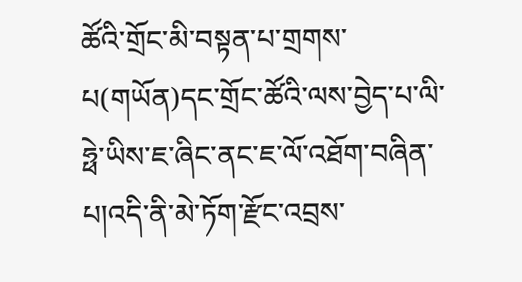ཚོའི་གྲོང་མི་བསྟན་པ་གྲགས་པ(གཡོན)དང་གྲོང་ཚོའི་ལས་བྱེད་པ་ལི་ཧྥེ་ཡིས་ཇ་ཞིང་ནང་ཇ་ལོ་འཐོག་བཞིན་པ།འདི་ནི་མེ་ཏོག་རྫོང་འབྲས་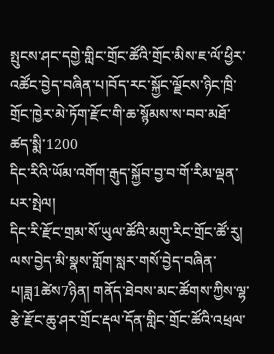སྤུངས་ཤང་དགྱེ་གླིང་གྲོང་ཚོའི་གྲོང་མིས་ཇ་ལོ་ཕྱིར་འཚོང་བྱེད་བཞིན་པ།བོད་རང་སྐྱོང་ལྗོངས་ཉིང་ཁྲི་གྲོང་ཁྱེར་མེ་ཏོག་རྫོང་གི་ཆ་སྙོམས་ས་བབ་མཐོ་ཚད་སྨི་1200
དིང་རིའི་ཡོམ་འགོག་རྒུད་སྐྱོབ་བྱ་བ་གོ་རིམ་ལྡན་པར་སྤེལ།
དིང་རི་རྫོང་གྲམ་སོ་ཡུལ་ཚོའི་མགུ་རིང་གྲོང་ཚོ་རུ། ལས་བྱེད་མི་སྣས་གློག་སླར་གསོ་བྱེད་བཞིན་པ།ཟླ1ཚེས7ཉིན། གནོད་ཐེབས་མང་ཚོགས་ཀྱིས་ལྷ་རྩེ་རྫོང་ཆུ་ཤར་གྲོང་རྡལ་དོན་གླིང་གྲོང་ཚོའི་འཕྲལ་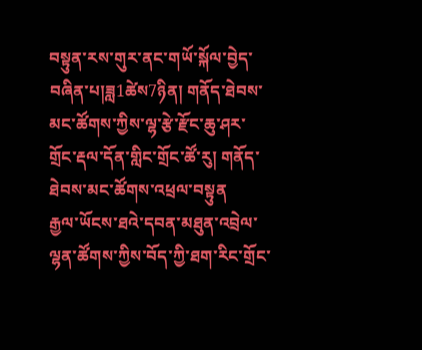བསྟུན་རས་གུར་ནང་གཡོ་སྐོལ་བྱེད་བཞིན་པ།ཟླ1ཚེས7ཉིན། གནོད་ཐེབས་མང་ཚོགས་ཀྱིས་ལྷ་རྩེ་རྫོང་ཆུ་ཤར་གྲོང་རྡལ་དོན་གླིང་གྲོང་ཚོ་རུ། གནོད་ཐེབས་མང་ཚོགས་འཕྲལ་བསྟུན
རྒྱལ་ཡོངས་ཐའེ་དབན་མཐུན་འབྲེལ་ལྷན་ཚོགས་ཀྱིས་བོད་ཀྱི་ཐག་རིང་གྲོང་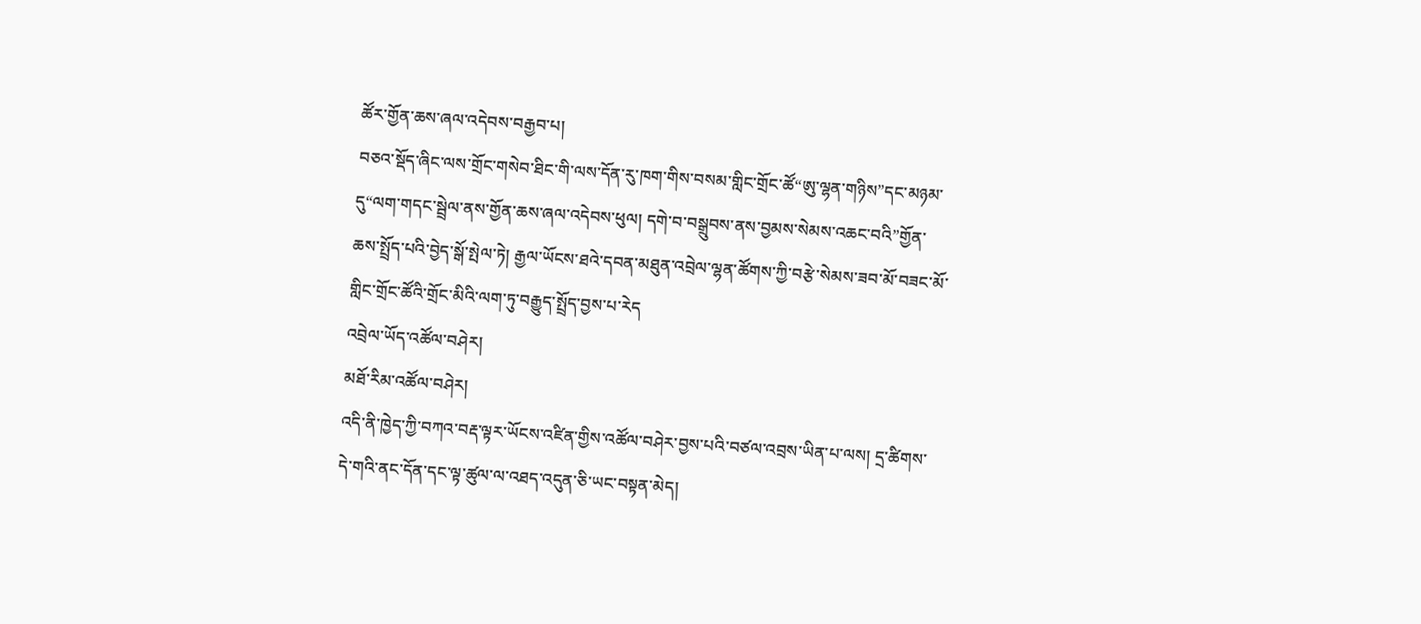ཚོར་གྱོན་ཆས་ཞལ་འདེབས་བརྒྱབ་པ།
བཅའ་སྡོད་ཞིང་ལས་གྲོང་གསེབ་ཐིང་གི་ལས་དོན་རུ་ཁག་གིས་བསམ་གླིང་གྲོང་ཚོ“ཨུ་ལྷན་གཉིས”དང་མཉམ་དུ“ལག་གདང་སྦྲེལ་ནས་གྱོན་ཆས་ཞལ་འདེབས་ཕུལ། དགེ་བ་བསྒྲུབས་ནས་བྱམས་སེམས་འཆང་བའི”གྱོན་ཆས་སྤྲོད་པའི་བྱེད་སྒོ་སྤེལ་ཏེ། རྒྱལ་ཡོངས་ཐའེ་དབན་མཐུན་འབྲེལ་ལྷན་ཚོགས་ཀྱི་བརྩེ་སེམས་ཟབ་མོ་བཟང་མོ་གླིང་གྲོང་ཚོའི་གྲོང་མིའི་ལག་ཏུ་བརྒྱུད་སྤྲོད་བྱས་པ་རེད
འབྲེལ་ཡོད་འཚོལ་བཤེར།
མཐོ་རིམ་འཚོལ་བཤེར།
འདི་ནི་ཁྱེད་ཀྱི་བཀའ་བརྡ་ལྟར་ཡོངས་འཛིན་གྱིས་འཚོལ་བཤེར་བྱས་པའི་བཙལ་འབྲས་ཡིན་པ་ལས། དྲ་ཚིགས་དེ་གའི་ནང་དོན་དང་ལྟ་ཚུལ་ལ་འཐད་འདུན་ཅི་ཡང་བསྟན་མེད།